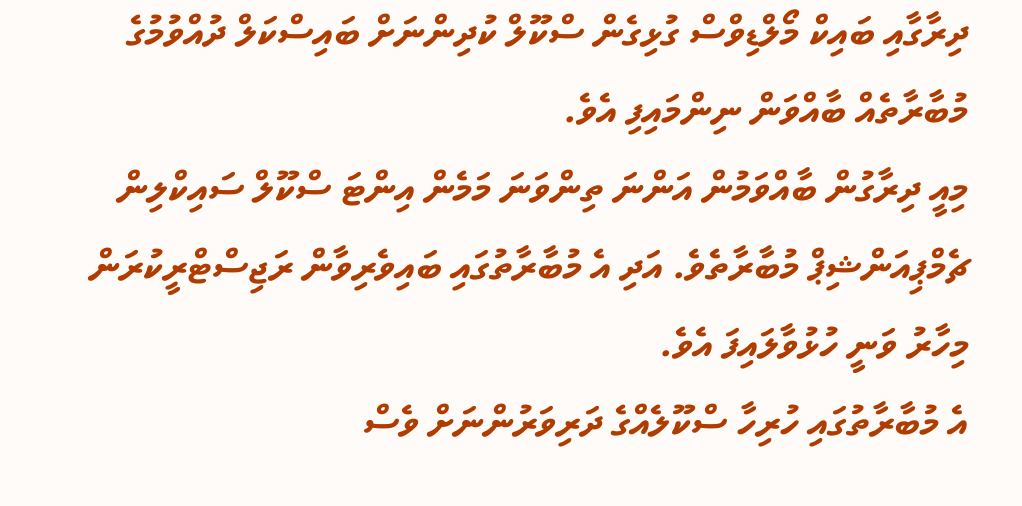ދިރާގާއި ބައިކް މޯލްޑިވްސް ގުޅިގެން ސްކޫލް ކުދިންނަށް ބައިސްކަލް ދުއްވުމުގެ މުބާރާތެއް ބާއްވަން ނިންމައިފި އެވެ.
މިއީ ދިރާގުން ބާއްވަމުން އަންނަ ތިންވަނަ މަމެން އިންޓަ ސްކޫލް ސައިކްލިން ޗެމްޕިއަންޝިޕް މުބާރާތެވެ. އަދި އެ މުބާރާތުގައި ބައިވެރިވާން ރަޖިސްޓްރީކުރަން މިހާރު ވަނީ ހުޅުވާލައިފަ އެވެ.
އެ މުބާރާތުގައި ހުރިހާ ސްކޫލެއްގެ ދަރިވަރުންނަށް ވެސް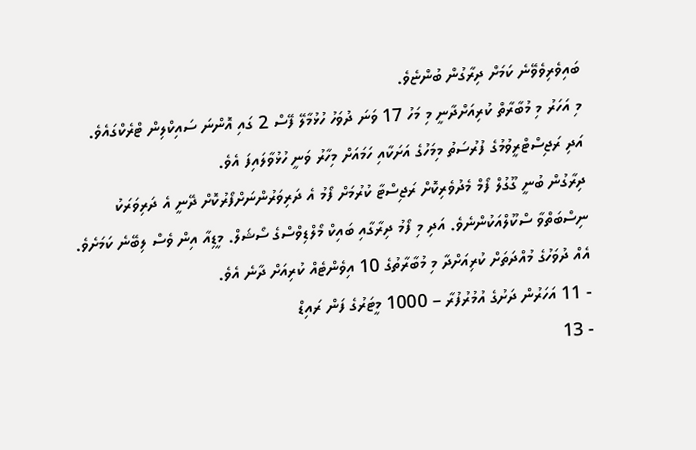ބައިވެރިވެވޭނެ ކަމަށް ދިރާގުން ބުންޏެވެ.
މި އަހަރު މި މުބާރާތް ކުރިއަށްދާނީ މި މަހު 17 ވަނަ ދުވަހު ހުޅުމާލޭ ފޭސް 2 ގައި އޮންނަ ސައިކްލިން ޓްރެކްގައެވެ. އަދި ރަޖިސްޓްރީވުމުގެ ފުރުސަތު މިމަހުގެ އަށަކާއި ހަމައަށް މިހާރު ވަނީ ހުޅުވާލައިފަ އެވެ.
ދިރާގުން ބުނީ ގޫގުލް ފޯމް މެދުވެރިކޮށް ރަޖިސްޓާ ކުރުމަށް ފޯމު އެ ދަރިވަރުންނަށްފޯރުކޮށް ދޭނީ އެ ދަރިވަރަކު ނިސްބަތްވާ ސްކޫލްއަކުންނެވެ. އަދި މި ފޯމު ދިރާގާއި ބައިކް މޯލްޑިވްސްގެ ސޯޝަލް. މީޑިއާ އިން ވެސް ލިބޭނެ ކަމަށެވެ.
އެއް ދުވަހުގެ މުއްދަތަށް ކުރިއަށްދާ މި މުބާރާތުގެ 10 އިވެންޓެއް ކުރިއަށް ދާނެ އެވެ.
- 11 އަހަރުން ދަށުގެ އުމުރުފުރާ – 1000 މީޓަރުގެ ފަން ރައިޑް
- 13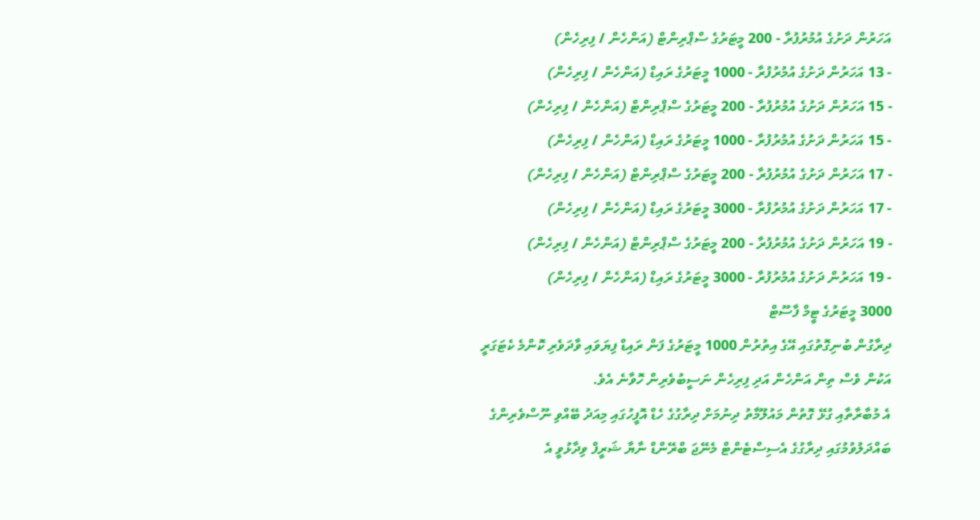އަހަރުން ދަށުގެ އުމުރުފުރާ - 200 މީޓަރުގެ ސްޕްރިންޓް (އަންހެން / ފިރިހެން)
- 13 އަހަރުން ދަށުގެ އުމުރުފުރާ - 1000 މީޓަރުގެ ރައިޑް (އަންހެން / ފިރިހެން)
- 15 އަހަރުން ދަށުގެ އުމުރުފުރާ - 200 މީޓަރުގެ ސްޕްރިންޓް (އަންހެން / ފިރިހެން)
- 15 އަހަރުން ދަށުގެ އުމުރުފުރާ - 1000 މީޓަރުގެ ރައިޑް (އަންހެން / ފިރިހެން)
- 17 އަހަރުން ދަށުގެ އުމުރުފުރާ - 200 މީޓަރުގެ ސްޕްރިންޓް (އަންހެން / ފިރިހެން)
- 17 އަހަރުން ދަށުގެ އުމުރުފުރާ - 3000 މީޓަރުގެ ރައިޑް (އަންހެން / ފިރިހެން)
- 19 އަހަރުން ދަށުގެ އުމުރުފުރާ - 200 މީޓަރުގެ ސްޕްރިންޓް (އަންހެން / ފިރިހެން)
- 19 އަހަރުން ދަށުގެ އުމުރުފުރާ - 3000 މީޓަރުގެ ރައިޑް (އަންހެން / ފިރިހެން)
3000 މީޓަރުގެ ޓީމް ފާސޫޓް
ދިރާގުން ބުނިގޮތުގައި އޭގެ އިތުރުން 1000 މީޓަރުގެ ފަން ރައިޑް ފިޔަވައި ވާދަވެރި ކޮންމެ ކެޓަގަރީ އަކުން ވެސް ތިން އަންހެން އަދި ފިރިހެން ނަސީބުވެރިން ހޮވާނެ އެވެ.
އެ މުބާރާތާއި ގުޅޭ ގޮތުން މައުލޫމާތު ދިނުމަށް ދިރާގުގެ ހެޑް އޮފީހުގައި މިއަދު ބޭއްވި ނޫސްވެރިންގެ ބައްދަލުވުމުގައި ދިރާގުގެ އެސިސްޓެންޓް މެނޭޖަ ބްރޭންޑް ނާޔާ ޝަރީފް ވިދާޅުވީ އެ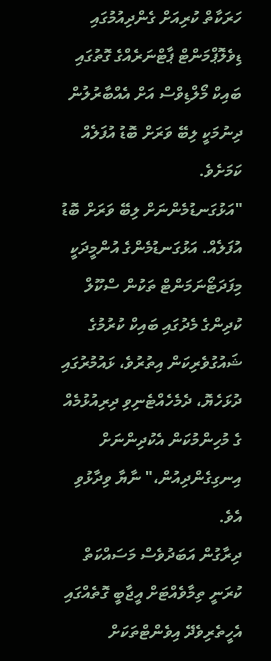ހަރަކާތް ކުރިއަށް ގެންދިއުމުގައި ޑިވެލޮޕްމަންޓް ޕާޓްނަރެއްގެ ގޮތުގައި ބައިކް މޯލްޑިވްސް އަށް އެއްބާރުލުން ދިނުމަކީ ލިބޭ ވަރަށް ބޮޑު އުފަލެއް ކަމަށެވެ.
"އަޅުގަނޑުމެންނަށް ލިބޭ ވަރަށް ބޮޑު އުފަލެއް. އަޅުގަނޑުމެންގެ އުންމީދަކީ މިފަދަޓޯނަމަންޓް ތަކުން ސްކޫލް ކުދިންގެ މެދުގައި ބައިކް ކުރުމުގެ ޝައުގުވެރިކަން އިތުރުވެ، ޅައުމުރުގައި ދުޅަހެޔޮ، ދެމެހެއްޓެނިވި ދިރިއުޅުމެއް ގެ މުހިންމުކަން އެކުދިންނަށް އިނގިގެންދިއުން،" ނާޔާ ވިދާޅުވި އެވެ.
ދިރާގުން އަބަދުވެސް މަސައްކަތް ކުރަނީ ތިމާވެއްޓަށް އީޖާބީ ގޮތެއްގައި އެހީތެރިވެދޭ އިވެންޓްތަކަށް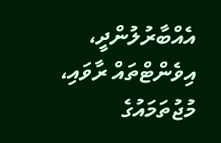އެއްބާރުލުންދީ، އިވެންޓްތައް ރާވައި، މުޖުތަމައުގެ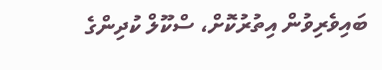ބައިވެރިވުން އިތުރުކޮށް، ސްކޫލް ކުދިންގެ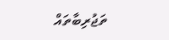ތަޖުރިބާތައް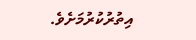އިތުރުކުރުމަށެވެ.